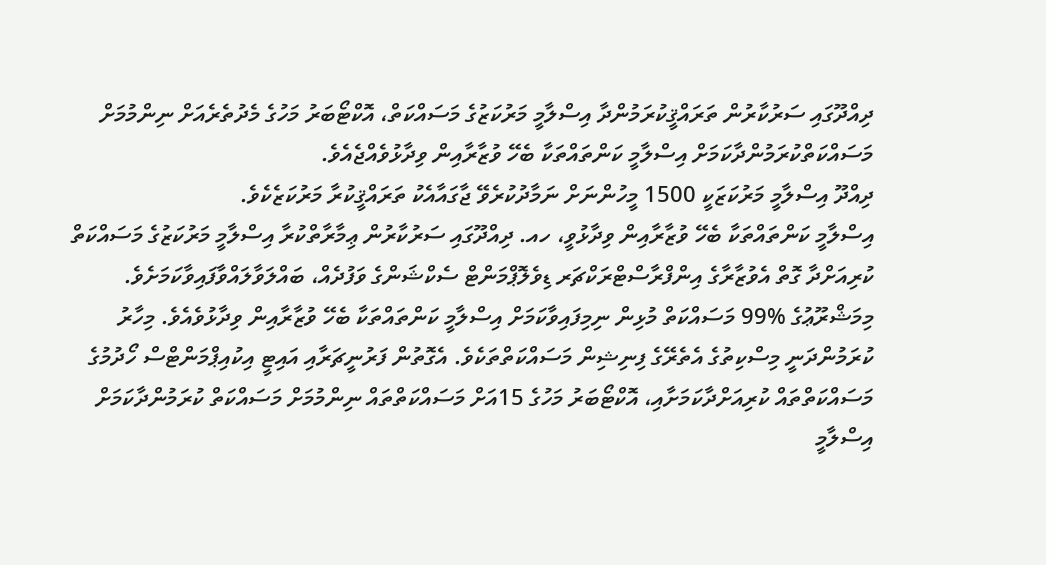ދިއްދޫގައި ސަރުކާރުން ތަރައްޤީކުރަމުންދާ އިސްލާމީ މަރުކަޒުގެ މަސައްކަތް، އޮކްޓޯބަރު މަހުގެ މެދުތެރެއަށް ނިންމުމަށް މަސައްކަތްކުރަމުންދާކަމަށް އިސްލާމީ ކަންތައްތަކާ ބެހޭ ވުޒާރާއިން ވިދާޅުވެއްޖެއެވެ.
ދިއްދޫ އިސްލާމީ މަރުކަޒަކީ 1500 މީހުންނަށް ނަމާދުކުރެވޭ ޖާގައާއެކު ތަރައްޤީކުރާ މަރުކަޒެކެވެ.
އިސްލާމީ ކަންތައްތަކާ ބެހޭ ވުޒާރާއިން ވިދާޅުވީ، ހއ. ދިއްދޫގައި ސަރުކާރުން ޢިމާރާތްކުރާ އިސްލާމީ މަރުކަޒުގެ މަސައްކަތް ކުރިއަށްދާ ގޮތް އެވުޒާރާގެ އިންފްރާސްޓްރަކްޗަރ ޑިވެލޮޕްމަންޓް ސެކްޝަންގެ ވަފުދެއް، ބައްލަވާލައްވާފައިވާކަމަށެވެ.
މިމަޝްރޫޢުގެ %99 މަސައްކަތް މުޅިން ނިމިފައިވާކަމަށް އިސްލާމީ ކަންތައްތަކާ ބެހޭ ވުޒާރާއިން ވިދާޅުވެއެވެ. މިހާރު ކުރަމުންދަނީ މިސްކިތުގެ އެތެރޭގެ ފިނިޝިން މަސައްކަތްތަކެވެ. އެގޮތުން ފަރުނީޗަރާއި އައިޓީ އިކުއިޕްމަންޓްސް ހޯދުމުގެ މަސައްކަތްތައް ކުރިއަށްދާކަމަށާއި، އޮކްޓޯބަރު މަހުގެ 15އަށް މަސައްކަތްތައް ނިންމުމަށް މަސައްކަތް ކުރަމުންދާކަމަށް އިސްލާމީ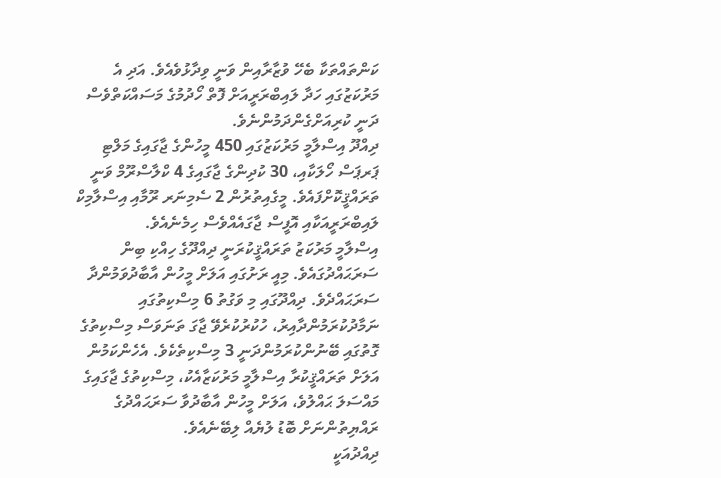ކަންތައްތަކާ ބެހޭ ވުޒާރާއިން ވަނީ ވިދާޅުވެއެވެ. އަދި އެ މަރުކަޒުގައި ހަދާ ލައިބްރަރީއަށް ފޮތް ހޯދުމުގެ މަސައްކަތްވެސް ދަނީ ކުރިއަށްގެންދަމުންނެވެ.
ދިއްދޫ އިސްލާމީ މަރުކަޒުގައި 450 މީހުންގެ ޖާގައިގެ މަލްޓި ޕަރޕަސް ހޯލަކާއި، 30 ކުދިންގެ ޖާގައިގެ 4 ކްލާސްރޫމް ވަނީ ތަރައްޤީކޮށްފައެވެ. މީގެއިތުރުން 2 ސެމިނަރ ރޫމާއި އިސްލާމިކް ލައިބްރަރީއަކާއި އޮފީސް ޖާގައެއްވެސް ހިމެނެއެވެ.
އިސްލާމީ މަރުކަޒު ތަރައްޤީކުރަނީ ދިއްދޫގެ ހިއްކި ބިން ސަރަޙައްދުގައެވެ. މިއީ ރަށުގައި އަލަށް މީހުން އާބާދުވަމުންދާ ސަރަޙައްދެވެ. ދިއްދޫގައި މި ވަގުތު 6 މިސްކިތުގައި ނަމާދުކުރަމުންދާއިރު، ހުކުރުކުރެވޭ ޖާގަ ތަނަވަސް މިސްކިތުގެ ގޮތުގައި ބޭނުންކުރަމުންދަނީ 3 މިސްކިތެކެވެ. އެހެންކަމުން އަލަށް ތަރައްޤީކުރާ އިސްލާމީ މަރުކަޒާއެކު، މިސްކިތުގެ ޖާގައިގެ މައްސަލަ ޙައްލުވެ، އަލަށް މީހުން އާބާދުވާ ސަރަޙައްދުގެ ރައްޔިތުންނަށް ބޮޑު ލުޔެއް ލިބޭނެއެވެ.
ދިއްދުއަކީ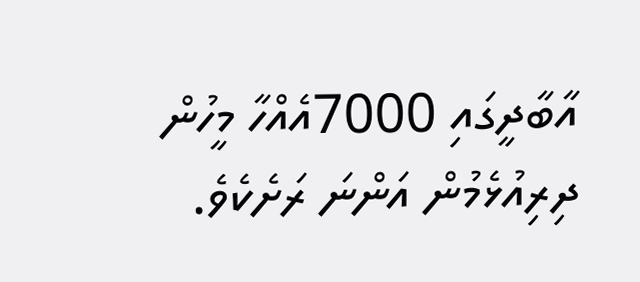އާބާދީގައި 7000އެއްހާ މީހުން ދިރިއުޅެމުން އަންނަ ރަށެކެވެ.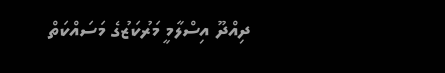ދިއްދޫ އިސްލާމީ މަރުކަޒުގެ މަސައްކަތް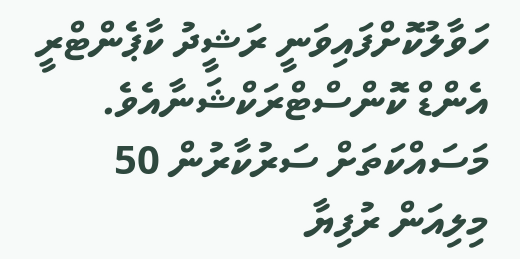ހަވާލުކޮށްފައިވަނީ ރަޝީދު ކާޕެންޓްރީ އެންޑް ކޮންސްޓްރަކްޝަނާއެވެ. މަސައްކަތަށް ސަރުކާރުން 50 މިލިއަން ރުފިޔާ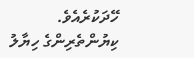ހޭދަކުރެއެވެ.
ކިޔުންތެރިންގެ ހިޔާލު